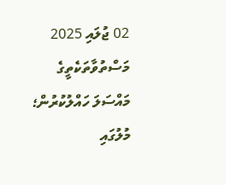02 ޖުލައި 2025
މަސްތުވާތަކެތީގެ މައްސަލަ ހައްލުކުރުން؛ މުލުގައި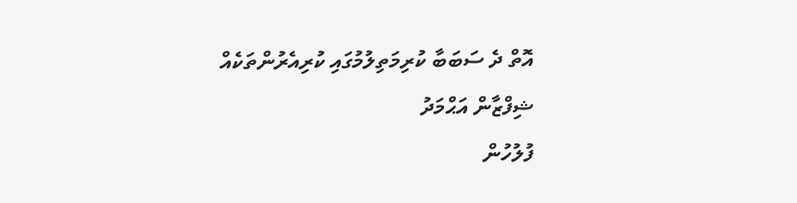އޮތް ދެ ސަބަބާ ކުރިމަތިލުމުގައި ކުރިއެރުންތަކެއް
ޝިފްޒާން އަޙްމަދު
ފުލުހުން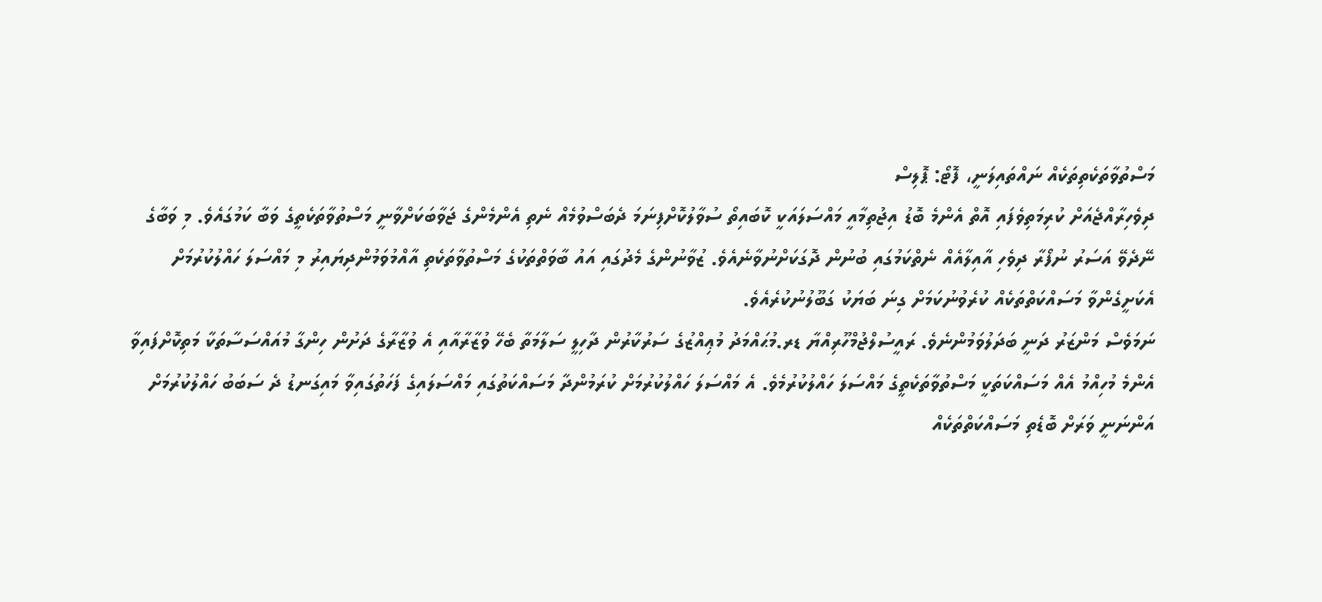މަސްތުވާތަކެތިތަކެއް ނައްތައިލަނީ، ފޮޓޯ: ޕޮލިސް
ދިވެހިރާއްޖެއަށް ކުރިމަތިވެފައި އޮތް އެންމެ ބޮޑު އިޖުތިމާއީ މައްސަލައަކީ ކޮބައިތޯ ސުވާލުކޮށްފިނަމަ ދެބަސްވުމެއް ނެތި އެންމެންގެ ޖަވާބަކަށްވާނީ މަސްތުވާތަކެތީގެ ވަބާ ކަމުގައެވެ. މި ވަބާގެ ނޭދެވޭ އަސަރު ނުފޯރާ ދިވެހި އާއިލާއެއް ނެތްކަމުގައި ބުނުން ދޮގަކަށްނުވާނެއެވެ. ޒުވާނުންގެ މެދުގައި އައު ބާވަތްތަކުގެ މަސްތުވާތަކެތި އާއްމުވަމުންދިޔައިރު މި މައްސަލަ ހައްލުކުރުމަށް އެކަށީގެންވާ މަސައްކަތްތަކެއް ކުރެވުނުކަމަށް ގިނަ ބަޔަކު ގަބޫލުނުކުރެއެވެ.
ނަމަވެސް މަންޒަރު ދަނީ ބަދަލުވަމުންނެވެ. ރައީސުލްޖުމްހޫރިއްޔާ ޑރ.މުޙައްމަދު މުޢިއްޒުގެ ސަރުކާރުން ދާހިލީ ސަލާމަތާ ބެހޭ ވުޒާރާއާއި އެ ވުޒާރާގެ ދަށުން ހިންގާ މުއައްސަސާތަކާ މަތިކޮށްފައިވާ އެންމެ މުހިއްމު އެއް މަސައްކަތަކީ މަސްތުވާތަކެތީގެ މައްސަލަ ހައްލުކުރުމެވެ. އެ މައްސަލަ ހައްލުކުރުމަށް ކުރަމުންދާ މަސައްކަތުގައި މައްސަލައިގެ ފަހަތުގައިވާ މައިގަނޑު ދެ ސަބަބު ހައްލުކުރުމަށް އަންނަނީ ވަރަށް ބޮޑެތި މަސައްކަތްތަކެއް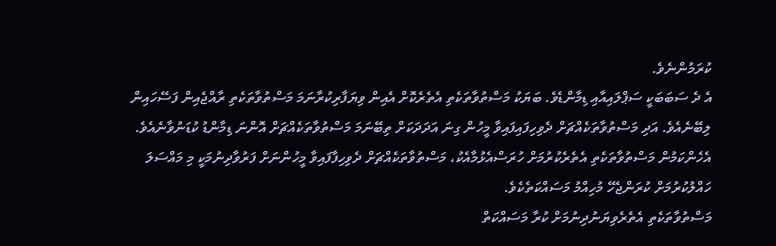ކުރަމުންނެވެ.
އެ ދެ ސަބަބަކީ ސަޕްލައިއާއި ޑިމާންޑެވެ. ބަޔަކު މަސްތުވާތަކެތި އެތެރެކޮށް އެއިން ވިޔަފާރިކުރާނަމަ މަސްތުވާތަކެތި ރާއްޖެއިން ފަސޭހައިން ލިބޭނެއެވެ. އަދި މަސްތުވާތަކެއްޗަށް ދެވިހިފައިފައިވާ މީހުން ގިނަ އަދަދަކަށް ތިބޭނަމަ މަސްތުވާތަކެއްޗަށް އޮންނަ ޑިމާންޑު ކުޑަނުވާނެއެވެ. އެހެންކަމުން މަސްތުވާތަކެތި އެތެރެކުރުމަށް ހުރަސްއެޅުމާއެކު، މަސްތުވާތަކެއްޗަށް ދެވިހިފާފައިވާ މީހުންނަށް ފަރުވާދިނުމަކީ މި މައްސަލަ ހައްލުކުރުމަށް ކުރަންޖެހޭ މުހިއްމު މަސައްކަތެކެވެ.
މަސްތުވާތަކެތި އެތެރެވިޔަނުދިނުމަށް ކުރާ މަސައްކަތް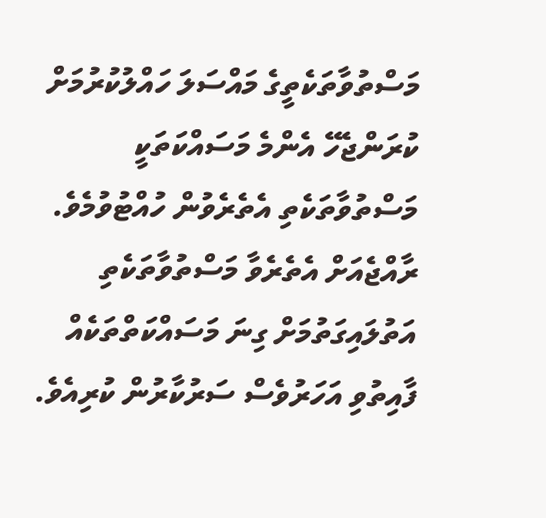މަސްތުވާތަކެތީގެ މައްސަލަ ހައްލުކުރުމަށް ކުރަންޖެހޭ އެންމެ މަސައްކަތަކީ މަސްތުވާތަކެތި އެތެރެވުން ހުއްޓުވުމެވެ. ރާއްޖެއަށް އެތެރެވާ މަސްތުވާތަކެތި އަތުލައިގަތުމަށް ގިނަ މަސައްކަތްތަކެއް ފާއިތުވި އަހަރުވެސް ސަރުކާރުން ކުރިއެވެ.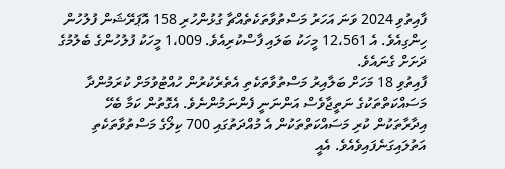ފާއިތުވި 2024 ވަނަ އަހަރު މަސްތުވާތަކެތެއްޗާ ގުޅުންހުރި 158 އޮޕަރޭޝަން ފުލުހުން ހިންގިއެވެ. އެ 12،561 މީހަކު ބަލައި ފާސްކުރިއެވެ. 1،009 މީހަކު ފުލުހުންގެ ބެލުމުގެ ދަށަށް ގެނައެވެ.
ފާއިތުވި 18 މަހަށް ބަލާއިރު މަސްތުވާތަކެތި އެތެރެކުރުން ހުއްޓުވުމަށް ކުރަމުންދާ މަސައްކަތްތަކުގެ ނަތީޖާވެސް އަންނަނީ ފެންނަމުންނެވެ. އެގޮތުން ކަމާ ބެހޭ އިދާރާތަކުން ކުރި މަސައްކަތްތަކުން އެ މުއްދަތުގައި 700 ކިލޯގެ މަސްތުވާތަކެތި އަތުލައިގަނެފައިވެއެވެ. އެއީ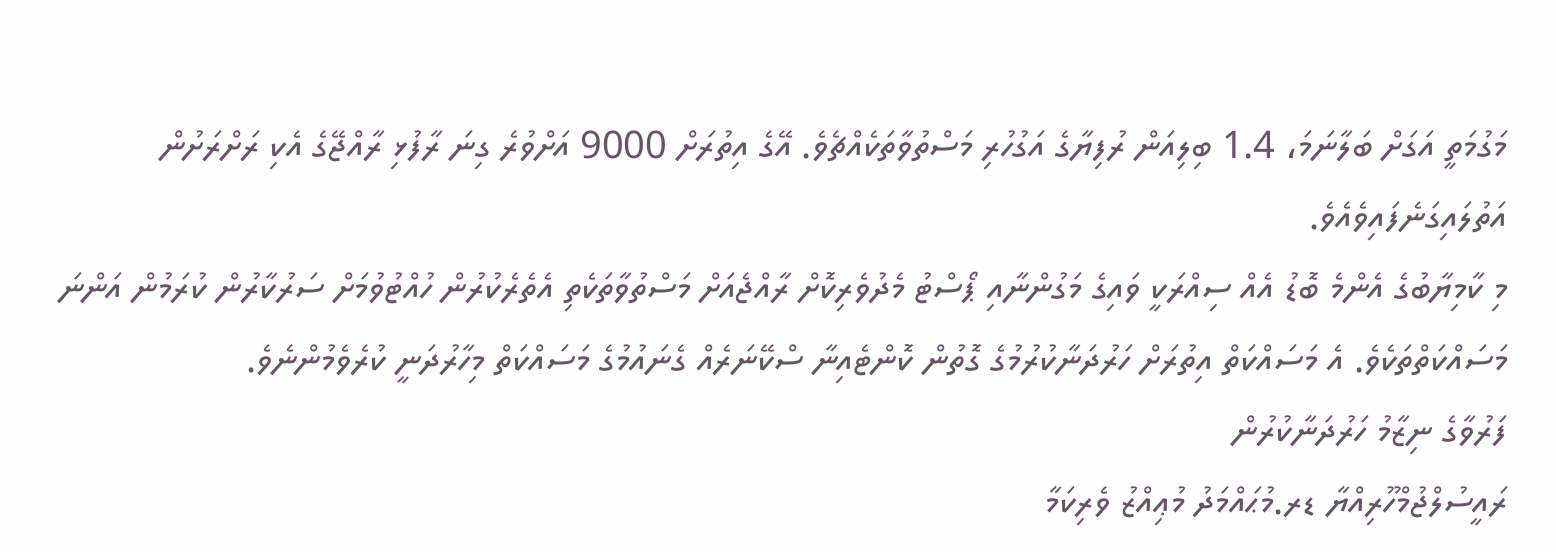މަގުމަތީ އަގަށް ބަލާނަމަ، 1.4 ބިލިއަން ރުފިޔާގެ އަގުހުރި މަސްތުވާތަކެއްޗެވެ. އޭގެ އިތުރަށް 9000 އަށްވުރެ ގިނަ ރާފުޅި ރާއްޖޭގެ އެކި ރަށްރަށުން އަތުލައިގަނެފައިވެއެވެ.
މި ކާމިޔާބުގެ އެންމެ ބޮޑު އެއް ސިއްރަކީ ވައިގެ މަގުންނާއި ޕޯސްޓު މެދުވެރިކޮށް ރާއްޖެއަށް މަސްތުވާތަކެތި އެތެރެކުރުން ހުއްޓުވުމަށް ސަރުކާރުން ކުރަމުން އަންނަ މަސައްކަތްތަކެވެ. އެ މަސައްކަތް އިތުރަށް ހަރުދަނާކުރުމުގެ ގޮތުން ކޮންޓެއިނާ ސްކޭނަރެއް ގެނައުމުގެ މަސައްކަތް މިހާރުދަނީ ކުރެވެމުންނެވެ.
ފަރުވާގެ ނިޒާމު ހަރުދަނާކުރުން
ރައީސުލްޖުމްހޫރިއްޔާ ޑރ.މުޙައްމަދު މުޢިއްޒު ވެރިކަމާ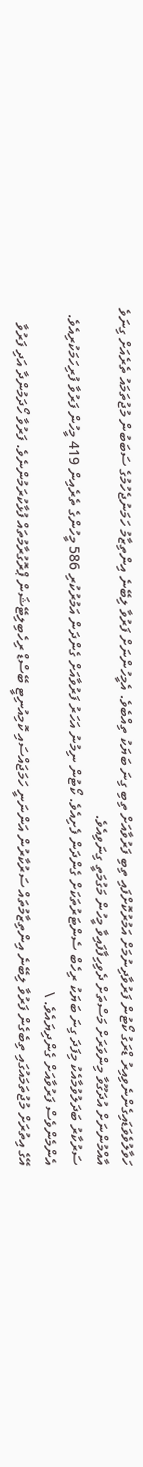ހަވާލުވެވަޑައިގެންނެވިއިރު ޑްރަގު ކޯޓުން ފަރުވާދިނުމަށް އަމުރުކޮށްފައި ތިބި ފަރުވާއަށް ތިބި ގިނަ ބަޔަކު ތިއްބެވެ. އެމީހުންނަށް ފަރުވާ ލިބޭނެ އިންތިޒާމު ހަމަނުޖެހުމުގެ ސަބަބުން މުޖުތަމައު ތެރެއަށް ގިނަވެ އާއްމުންނަށް އުދަގޫވާ މިންވަރަށް މަސްތަށް ދެވިހިފާފައިވާ މީހުން މަގުމަތީ ގިނަވިއެވެ.
ސަރުކާރު ބަދަލުވުމާއެކު މިފަދަ ގިނަ ބަޔަކު ރިހެބް ސެންޓަރުތަކަށް ގެންދަން ފެށިއެވެ. ކޯޓުން ނިމުނު އަހަރު ފަރުވާއަށް ގެންދަން އަމުރުކުރި 586 މީހުންގެ ތެރެއިން 419 މީހުން ފަރުވާ ފުރިހަމަކުރިއެވެ. އެންމެންވެސް ފަރުވާއަށް ގެންދިޔައެވެ. \
އޭގެ އިތުރަށް މުޖުތަމައުގައި ތިބެގެން ފަރުވާ ލިބޭނެ އިންތިޒާމުތައް ސަރުކާރުން އަންނަނީ ހަމަޖައްސައި ކޮމިއުނިޓީ ބޭސްޑް ރިހެބިލިޓޭޝަން ޕްރޮގުރާމުތައް ފުޅާކުރަމުންނެވެ. ފަރުވާ ހޯދަމުންދާ އަދި ފަރުވާ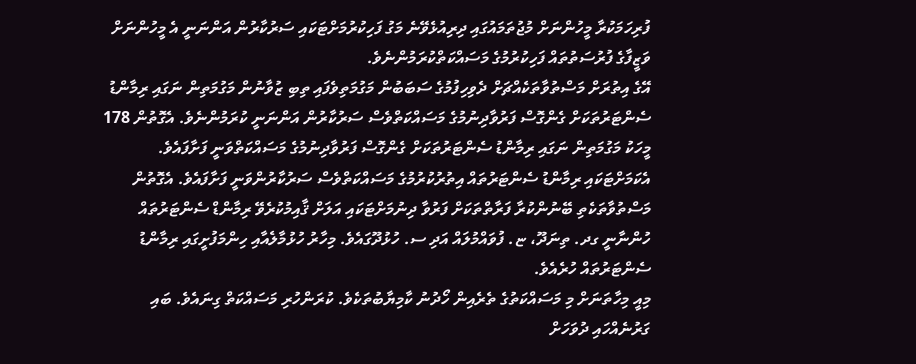ފުރިހަމަކުރާ މީހުންނަށް މުޖުތަމައުގައި ދިރިއުޅެވޭނެ މަގު ފަހިކުރުމަށްޓަކައި ސަރުކާރުން އަންނަނީ އެ މީހުންނަށް ވަޒީފާގެ ފުރުސަތުތައް ފަހިކުރުމުގެ މަސައްކަތްކުރަމުންނެވެ.
އޭގެ އިތުރަށް މަސްތުވާތަކެއްޗަށް ދެވިހިފުމުގެ ސަބަބުން މަގުމަތިވެފައި ތިބި ޒުވާނުން މަގުމަތިން ނަގައި ރިމާންޑު ސެންޓަރުތަކަށް ގެންގޮސް ފަރުވާދިނުމުގެ މަސައްކަތްވެސް ސަރުކާރުން އަންނަނީ ކުރަމުންނެވެ. އެގޮތުން 178 މީހަކު މަގުމަތިން ނަގައި ރިމާންޑު ސެންޓަރުތަކަށް ގެންގޮސް ފަރުވާދިނުމުގެ މަސައްކަތްވަނީ ފަށާފައެވެ.
އެކަމަށްޓަކައި ރިމާންޑު ސެންޓަރުތައް އިތުރުކުރުމުގެ މަސައްކަތްވެސް ސަރުކާރުންވަނީ ފަށާފައެވެ. އެގޮތުން  މަސްތުވާތަކެތި ބޭނުންކުރާ ފަރާތްތަކަށް ފަރުވާ ދިނުމަށްޓަކައި އަލަށް ޤާއިމުކުރެވޭ ރިމާންޑް ސެންޓަރުތައް ހުންނާނީ ގދ. ތިނަދޫ، ޏ. ފުވައްމުލައް އަދި ސ. ހުޅުދޫގައެވެ. މިހާރު ހުޅުމާލެއާއި ހިންމަފުށީގައި ރިމާންޑު ސެންޓަރުތައް ހުރެއެވެ.
މިއީ މިހާތަނަށް މި މަސައްކަތުގެ ތެރެއިން ހޯދުނު ކާމިޔާބުތަކެވެ. ކުރަންހުރި މަސައްކަތް ގިނައެވެ. ބައި ގަރުނެއްހައި ދުވަހަށް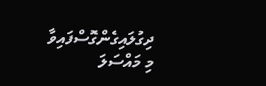ދިގުލައިގެންގޮސްފައިވާ މި މައްސަލަ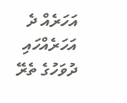އަހަރެއް ދެ އަހަރެއްހައި ދުވަހުގެ ތެރޭ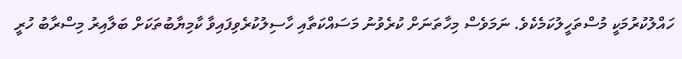ހައްލުކުރުމަކީ މުސްތަހީލުކަމެކެވެ. ނަމަވެސް މިހާތަނަށް ކުރެވުނު މަސައްކަތާއި ހާސިލުކުރެވިފައިވާ ކާމިޔާބުތަކަށް ބަލާއިރު މިސްރާބު ހުރީ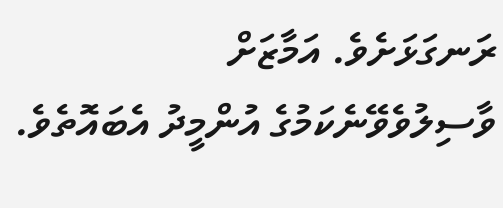ރަނގަޅަށެވެ. އަމާޒަށް ވާސިލުވެވޭނެކަމުގެ އުންމީދު އެބައޮތެވެ.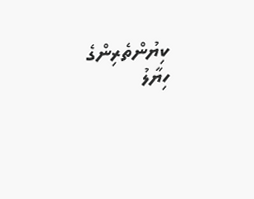ކިޔުންތެރިންގެ ހިޔާލު